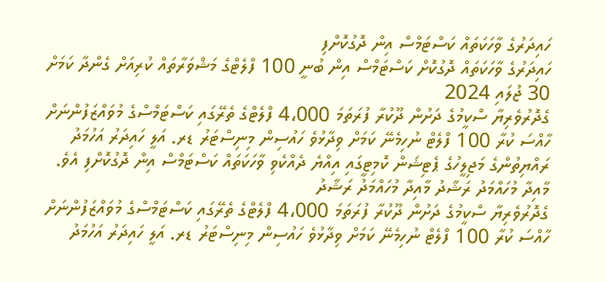ހައިދަރުގެ ވާހަކަތައް ކަސްޓަމްސް އިން ދޮގުކޮށްފި
ހައިދަރުގެ ވާހަކަތައް ދޮގުކޮށް ކަސްޓަމްސް އިން ބުނީ 100 ފްލެޓްގެ މަޝްވަރާތައް ކުރިއަށް ގެންދާ ކަމަށް
30 ޖުލައި 2024
ގެދޮރުވެރިޔާ ސްކީމުގެ ދަށުން ދޫކުރާ ފުރަތަމަ 4،000 ފްލެޓްގެ ތެރޭގައި ކަސްޓަމްސްގެ މުވައްޒަފުންނަށް ހާއްސަ ކުރާ 100 ފްލެޓް ނުހިމެނޭ ކަމަށް ވިދާޅުވެ ހައުސިން މިނިސްޓަރު ޑރ. އަލީ ހައިދަރު އަހުމަދު ރައްޔިތުންގެ މަޖިލީހުގެ ޕެޓިޝަން ކޮމިޓީގައި އިއްޔެ ދެއްކެވި ވާހަކަތައް ކަސްޓަމްސް އިން ދޮގުކޮށްފި އެވެ.
މާއިދާ މުހައްމަދު ރަޝާދު މާއިދާ މުހައްމަދު ރަޝާދު
ގެދޮރުވެރިޔާ ސްކީމުގެ ދަށުން ދޫކުރާ ފުރަތަމަ 4،000 ފްލެޓްގެ ތެރޭގައި ކަސްޓަމްސްގެ މުވައްޒަފުންނަށް ހާއްސަ ކުރާ 100 ފްލެޓް ނުހިމެނޭ ކަމަށް ވިދާޅުވެ ހައުސިން މިނިސްޓަރު ޑރ. އަލީ ހައިދަރު އަހުމަދު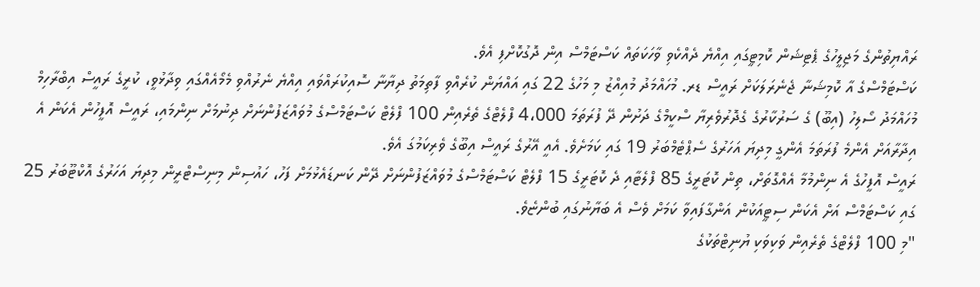ރައްޔިތުންގެ މަޖިލީހުގެ ޕެޓިޝަން ކޮމިޓީގައި އިއްޔެ ދެއްކެވި ވާހަކަތައް ކަސްޓަމްސް އިން ދޮގުކޮށްފި އެވެ.
ކަސްޓަމްސްގެ އާ ކޮމިޝަނާ ޖެނެރަލަކަށް ރައީސް ޑރ. މުހައްމަދު މުއިއްޒު މި މަހުގެ 22 ގައި އައްޔަން ކުރެއްވި ފާތިމަތު ދިޔާނާ ސޮއިކުރައްވައި އިއްޔެ ނެރުއްވި މެމޯއެއްގައި ވިދާޅުވީ، ކުރީގެ ރައީސް އިބްރާހިމް މުހައްމަދު ސޯލިހު (އިބޫ) ގެ ސަރުކާރުގެ ގެދޮރުވެރިޔާ ސްކީމްގެ ދަށުން ދޭ ފުރަތަމަ 4،000 ފްލެޓްގެ ތެރެއިން 100 ފްލެޓް ކަސްޓަމްސްގެ މުވައްޒަފުންނަށް ދިނުމަށް ނިންމައި، ރައީސް އޮފީހުން އެކަން އެ އިދާރާއަށް އެންމެ ފުރަތަމަ އެންގީ މިދިޔަ އަހަރުގެ ސެޕްޓެމްބަރު 19 ގައި ކަމަށެވެ. އެއީ އޭރުގެ ރައީސް އިބޫގެ ވެރިކަމުގަ އެވެ.
ރައީސް އޮފީހުގެ އެ ނިންމުމާ އެއްގޮތަށް، ތިން ކޮޓަރީގެ 85 ފްލެޓާއި ދެ ކޮޓަރީގެ 15 ފްލެޓް ކަސްޓަމްސްގެ މުވައްޒަފުންނަށް ދޭން ކަނޑައެޅުމަށް ފަހު، ހައުސިން މިނިސްޓްރީން މިދިޔަ އަހަރުގެ އޮކްޓޫބަރު 25 ގައި ކަސްޓަމްސް އަށް އެކަން ސިޓީއަކުން އަންގާފައިވާ ކަމަށް ވެސް އެ ބަޔާނުގައި ބުންޏެވެ.
"މި 100 ފްލެޓްގެ ތެރެއިން ވަކިވަކި ޔުނިޓްތަކުގެ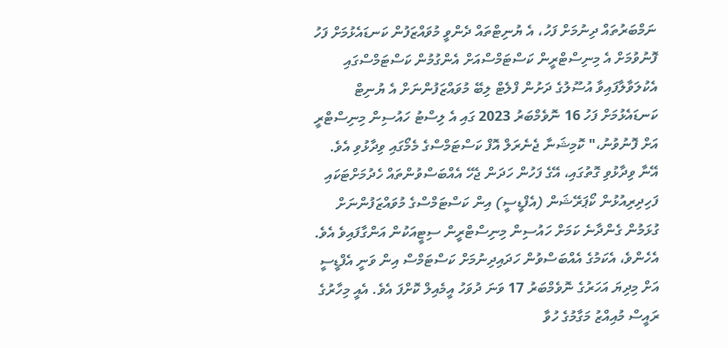ނަމްބަރުތައް ދިނުމަށް ފަހު، އެ ޔުނިޓްތައް ދެންވީ މުވައްޒަފުން ކަނޑައެޅުމަށް ފަހު ފޮނުވުމަށް އެ މިނިސްޓްރީން ކަސްޓަމްސްއަށް އެންގުމުން ކަސްޓަމްސްގައި އެކުލަވާލާފައިވާ އުސޫލުގެ ދަށުން ފްލެޓް ލިބޭ މުވައްޒަފުންނަށް އެ ޔުނިޓް ކަނޑައެޅުމަށް ފަހު 16 ނޮވެމްބަރު 2023 ގައި އެ ލިސްޓު ހައުސިން މިނިސްޓްރީ އަށް ފޮނުވުނު،" ކޮމިޝަނާ ޖެނެރަލް އޮފް ކަސްޓަމްސްގެ މެމޯގައި ވިދާޅުވި އެވެ.
އޭނާ ވިދާޅުވި ގޮތުގައި، އޭގެ ފަހުން ހަދަން ޖެހޭ އެއްބަސްވުންތައް ހެދުމަށްޓަކައި ފަހިދިރިއުޅުން ކޯޕަރޭޝަން (އެފްޑީސީ) އިން ކަސްޓަމްސްގެ މުވައްޒަފުންނަށް ގުޅަމުން ގެންދާނެ ކަމަށް ހައުސިން މިނިސްޓްރީން ސިޓީއަކުން އަންގާފައިވެ އެވެ. އެހެންވެ، އެކަމުގެ އެއްބަސްވުން ހަދައިދިނުމަށް ކަސްޓަމްސް އިން ވަނީ އެފްޑީސީ އަށް މިދިޔަ އަހަރުގެ ނޮވެމްބަރު 17 ވަނަ ދުވަހު އީމެއިލް ކޮށްފަ އެވެ. އެއީ މިހާރުގެ ރައީސް މުއިއްޒު މަގާމުގެ ހުވާ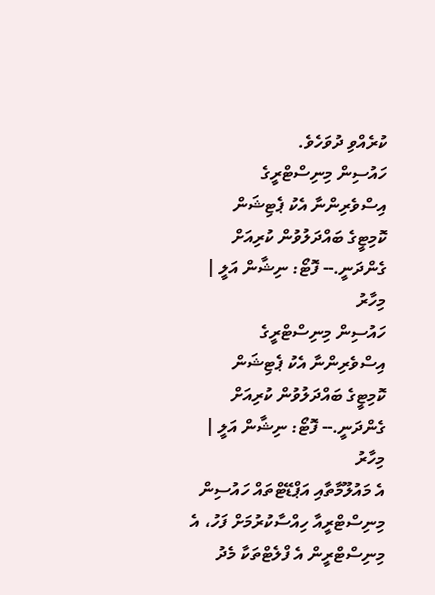ކުރެއްވި ދުވަހެވެ.
ހައުސިން މިނިސްޓްރީގެ އިސްވެރިންނާ އެކު ޕެޓިޝަން ކޮމިޓީގެ ބައްދަލުވުން ކުރިއަށް ގެންދަނީ.-- ފޮޓޯ: ނިޝާން އަލީ | މިހާރު
ހައުސިން މިނިސްޓްރީގެ އިސްވެރިންނާ އެކު ޕެޓިޝަން ކޮމިޓީގެ ބައްދަލުވުން ކުރިއަށް ގެންދަނީ.-- ފޮޓޯ: ނިޝާން އަލީ | މިހާރު
އެ މައުލޫމާތާއި އަޕްޑޭޓްތައް ހައުސިން މިނިސްޓްރީއާ ހިއްސާކުރުމަށް ފަހު، އެ މިނިސްޓްރީން އެ ފްލެޓްތަކާ މެދު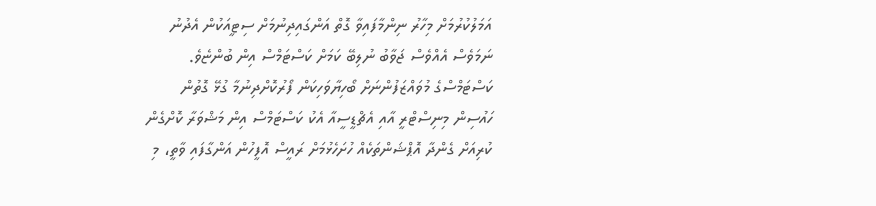އަމަލުކުރުމަށް މިހާރު ނިންމާފައިވާ ގޮތް އަންގައިދިނުމަށް ސިޓީއަކުން އެދުނު ނަމަވެސް އެއްވެސް ޖަވާބު ނުލިބޭ ކަމަށް ކަސްޓަމްސް އިން ބުންޏެވެ.
ކަސްޓަމްސްގެ މުވައްޒަފުންނަށް ބޯހިޔާވަހިކަން ފޯރުކޮށްދިނުމާ ގުޅޭ ގޮތުން ހައުސިން މިނިސްޓްރީ އާއި އެޗްޑީސީއާ އެކު ކަސްޓަމްސް އިން މަޝްވަރާ ކޮށްގެން ކުރިއަށް ގެންދާ އޮޕްޝަންތަކެއް ހުށަހެޅުމަށް ރައީސް އޮފީހުން އަންގާފައި ވާތީ، މި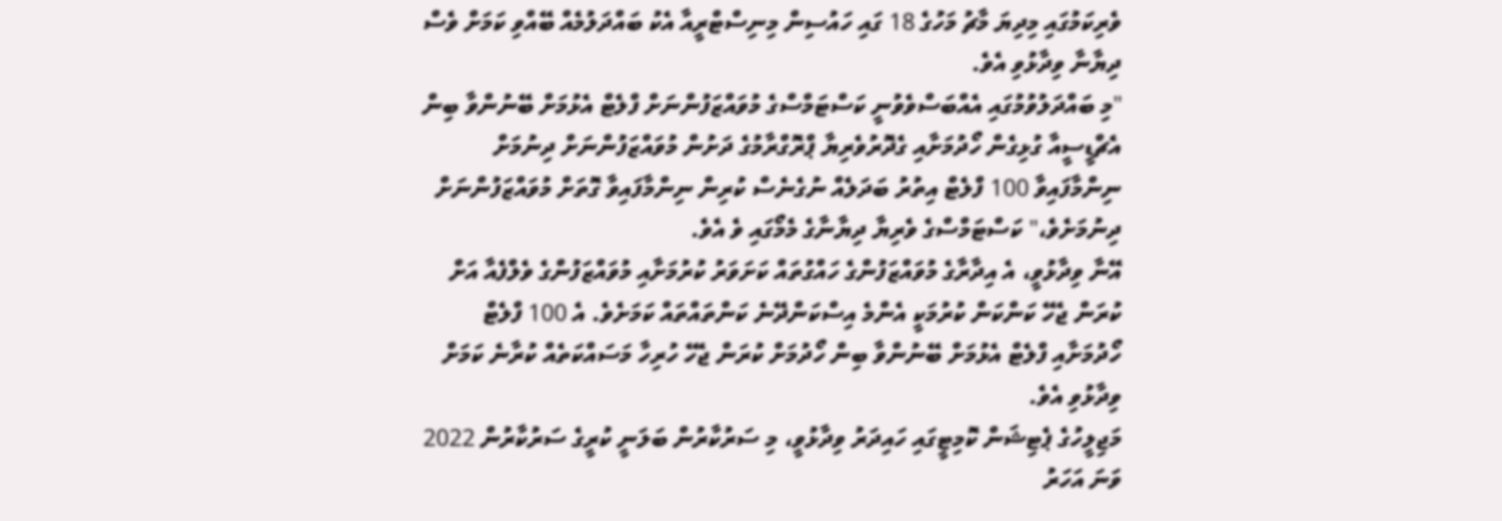ވެރިކަމުގައި މިދިޔަ މާޗު މަހުގެ 18 ގައި ހައުސިން މިނިސްޓްރީއާ އެކު ބައްދަލުމެއް ބޭއްވި ކަމަށް ވެސް ދިޔާނާ ވިދާޅުވި އެވެ.
"މި ބައްދަލުވުމުގައި އެއްބަސްވެވުނީ ކަސްޓަމްސްގެ މުވައްޒަފުންނަށް ފްލެޓް އެޅުމަށް ބޭނުންވާ ބިން އެޗްޑީސީއާ ގުޅިގެން ހޯދުމަށާއި ގެދޮރުވެރިޔާ ޕްރޮގްރާމުގެ ދަށުން މުވައްޒަފުންނަށް ދިނުމަށް ނިންމާފައިވާ 100 ފްލެޓް އިތުރު ބަދަލެއް ނުގެނެސް ކުރިން ނިންމާފައިވާ ގޮތަށް މުވައްޒަފުންނަށް ދިނުމަށެވެ،" ކަސްޓަމްސްގެ ވެރިޔާ ދިޔާނާގެ މެމޯގައި ވެ އެވެ.
އޭނާ ވިދާޅުވީ، އެ އިދާރާގެ މުވައްޒަފުންގެ ހައްގުތައް ކަށަވަރު ކުރުމަށާއި މުވައްޒަފުންގެ ވެލްފެއާ އަށް ކުރަން ޖެހޭ ކަންކަން ކުރުމަކީ އެންމެ އިސްކަންދޭނެ ކަންތައްތައް ކަމަށެވެ. އެ 100 ފްލެޓް ހޯދުމަށާއި ފްލެޓް އެޅުމަށް ބޭނުންވާ ބިން ހޯދުމަށް ކުރަން ޖެހޭ ހުރިހާ މަސައްކަތެއް ކުރާނެ ކަމަށް ވިދާޅުވި އެވެ.
މަޖިލީހުގެ ޕެޓިޝަން ކޮމިޓީގައި ހައިދަރު ވިދާޅުވީ، މި ސަރުކާރުން ބަލަނީ ކުރީގެ ސަރުކާރުން 2022 ވަނަ އަހަރު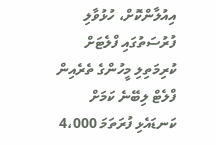އިއުލާންކޮށް، ހުޅުވާލި ފުރުސަތުގައި ފްލެޓަށް ކުރިމަތިލި މީހުންގެ ތެރެއިން ފްލެޓް ލިބޭނެ ކަމަށް ކަނޑައެޅި ފުރަތަމަ 4،000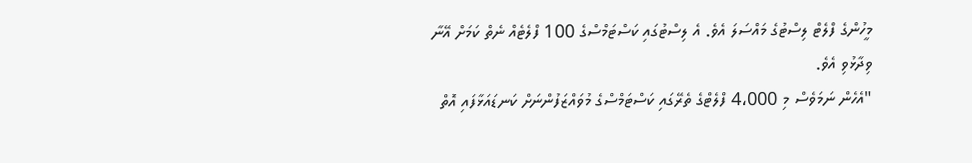މީހުންގެ ފްލެޓް ލިސްޓުގެ މައްސަލަ އެވެ. އެ ލިސްޓުގައި ކަސްޓަމްސްގެ 100 ފްލެޓެއް ނެތް ކަމަށް އޭނާ ވިދާޅުވި އެވެ.
"އެހެން ނަމަވެސް މި 4،000 ފްލެޓްގެ ތެރޭގައި ކަސްޓަމްސްގެ މުވައްޒަފުންނަށް ކަނޑައަޅާފައި އޮތް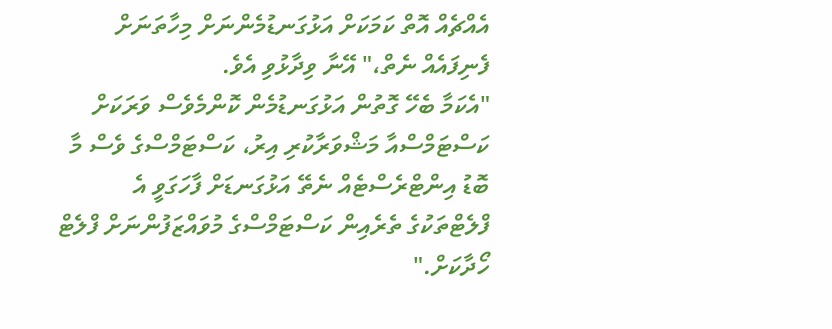އެއްޗެއް އޮތް ކަމަކަށް އަޅުގަނޑުމެންނަށް މިހާތަނަށް ފެނިފައެއް ނެތް،" އޭނާ ވިދާޅުވި އެވެ.
"އެކަމާ ބެހޭ ގޮތުން އަޅުގަނޑުމެން ކޮންމެވެސް ވަރަކަށް ކަސްޓަމްސްއާ މަޝްވަރާކުރި އިރު، ކަސްޓަމްސްގެ ވެސް މާ ބޮޑު އިންޓްރެސްޓެއް ނެތޭ އަޅުގަނޑަށް ފާހަގަވީ އެ ފްލެޓްތަކުގެ ތެރެއިން ކަސްޓަމްސްގެ މުވައްޒަފުންނަށް ފްލެޓް ހޯދާކަށް."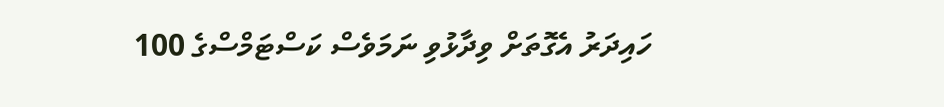ހައިދަރު އެގޮތަށް ވިދާޅުވި ނަމަވެސް ކަސްޓަމްސްގެ 100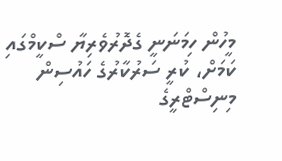މީހުން ހިމަނަނީ ގެދޮރުވެރިޔާ ސްކީމްގައި ކަމަށް، ކުރީ ސަރުކާރުގެ ހައުސިން މިނިސްޓްރީގެ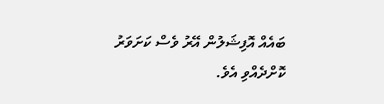ބައެއް އޮފިޝަލުން އޭރު ވެސް ކަށަވަރު ކޮށްދެއްވި އެވެ.